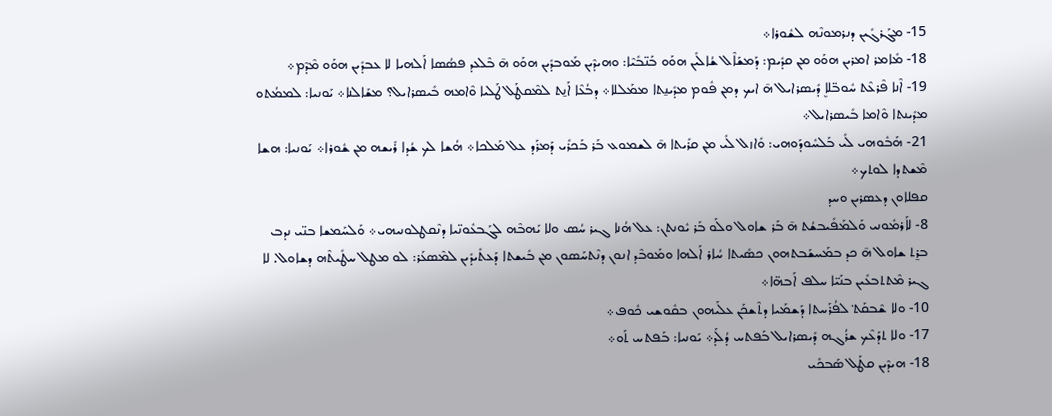15- ܡܓܰܪܓܺܝܢ ܕܢܪܡܘܢܶܗ ܠܫܽܘܪܐ܀
18- ܡܺܐܡܪ ܐܡܪܝܢ ܗܘܰܘ ܡ݂ܢ ܩܕܺܝܡ: ܕܰܡܫܰܐܶܠ ܫܳܐܠܺܝܢ ܗܘܰܘ ܒܰܢ̈ܒܺܝܶܐ: ܘܗܝܕܶܝܢ ܡܰܘܒܕܺܝܢ ܗܘܰܘ ܗ̄ ܒܶܠܥܕ ܦܣܳܣܐ ܐܰܠܗܝܐ ܠܐ ܥܒܕܺܝܢ ܗܘܰܘ ܡܶܕܶܡ܀
19- ܐܶܢܐ ܦܶܪܥܶܬ ܚܽܘܒ̈ܠܐܷ ܕܺܝܣܪܐܝܠ ܗ̄ ܐܝܟ ܕܡ݂ܢ ܦܽܘܡ ܡܕܺܝܢ̱ܬܐ ܡܡܰܠܠܐ܀ ܕܒܳܥܶܐ ܐܰܢ̱ܬ ܠܡܶܩܛܰܠ ܛܰܠܝܐ ܘܶܐܡܗ ܒܺܝܣܪܐܝܠ؟ ܡܫܰܐܠܢܐ܀ ܝܰܘܢܝܐ: ܠܡܡܳܬܘ ܡܕܺܝܢܬܐ ܘܶܐܡܐ ܒܺܝܣܪܐܝܠ܀
21- ܗܰܒܽܘܗܝ ܠܺܝ ܒܰܠܚܽܘܕܰܘܗܝ: ܘܺܐܙܠ ܠܺܝ ܡ݂ܢ ܩܪܺܝܬܐ ܗ̄ ܠܫܡܘܥ ܒܰܪ ܒܰܟܪܺܝ ܕܰܡܪܰܕ ܥܠ ܡܰܠܟܐ܀ ܗܳܫܐ ܠܟ ܫܳܕܐ ܪܺܝܫܗ ܡ݂ܢ ܫܽܘܪܐ܀ ܝܰܘܢܝܐ: ܗܫܐ ܡܶܫܬܕܐ ܠܘܬܟ܀
ܩܦܠܐܘܢ ܕܥܣܪܝܢ ܘܚܕ
8- ܠܐܰܪܡܽܘܢܝ ܘܰܠܡܰܦܺܝܒܫܳܬ ܗ̄ ܒܰܪ ܫܐܘܠ ܘܠܰܘ ܒܰܪ ܝܽܘܢܬܢ: ܥܠ ܗܳܢܐ ܓܝܪ ܚܳܣ ܘܠܐ ܝܰܗܒܶܗ ܠܓܰܒܥܽܘܢ̈ܝܐ ܕܢܶܩܛܠܘܢܝܗܝ܀ ܘܰܠܚܰܡܫܐ ܒܢ̈ܝ ܢܕܒ ܒܪ̱ܬ ܫܐܘܠ ܗ̄ ܟܕ ܒܡܰܚܫܰܒܬܗܘܢ ܟܣܺܝܬܐ ܚܳܐܪ ܐܰܠܗܐ ܘܡܰܘܒܶܕ ܐܢܘܢ ܕܢܶܬܚܰܣܘܢ ܡ݂ܢ ܒܺܝܫܬܐ ܕܰܥܬܺܝܕܺܝܢ ܠܡܶܣܥܰܪ: ܠܘ ܡܛܠ ܚܛܺܝܬܶܗ ܕܫܐܘܠ. ܠܐ ܓܝܪ ܡܶܬܬܒܥܺܝܢ ܒܢܰܝ̈ܐ ܚܠܦ ܐܰܒܗ̈ܐ܀
10- ܘܠܐ ܫܶܒܩܰܬ݀ ܠܦܳܪܰܚܬܐ ܕܰܫܡܰܝܐ ܕܬܶܫܟܰܢ ܥܠܰܝܗܘܢ ܒܩܽܘܫܝ ܟܽܘܦ܀
17- ܘܠܐ ܬܕܰܥܶܟ ܫܪܳܓܗ ܕܺܝܣܪܐܝܠ ܒܰܦܬܚ ܕܳܠܰܕ܀ ܝܰܘܢܝܐ: ܒܰܦܬܚ ܬܰܘ܀
18- ܗܝܕܶܝܢ ܩܛܰܠ ܣܰܒܟܺܝ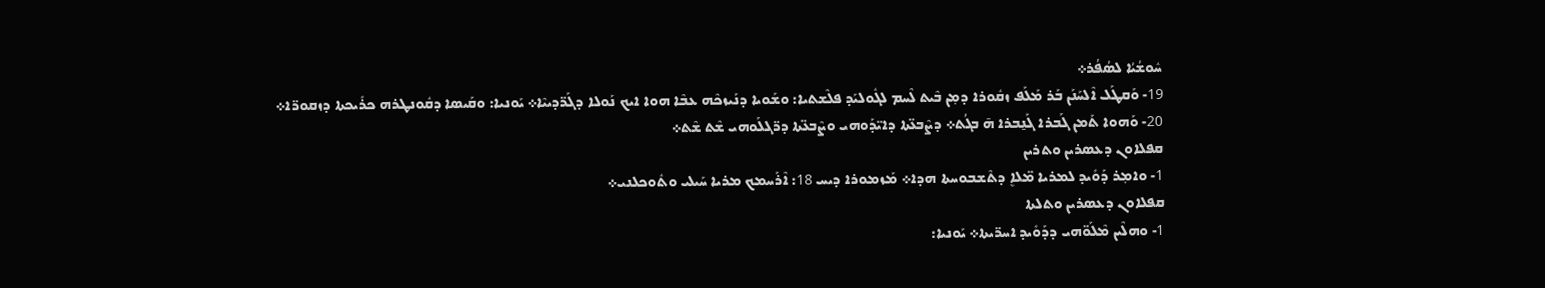ܚܽܘܫܳܝܳܐ ܠܣܳܦܳܪ܀
19- ܘܰܩܛܰܠ ܐܶܠܚܰܢܰܢ ܒܰܪ ܡܰܠܰܦ ܙܩܽܘܪܐ ܕܡ݂ܢ ܒܶܝܬ ܠܶܚܡ ܠܓܽܘܠܝܰܕ ܦܠܶܫܬܝܐ: ܘܫܰܘܝܐ ܕܢܰܝܙܟܶܗ ܥܒܶܐ ܗܘܐ ܐܝܟ ܢܰܘܠܐ ܕܓܰܪ̈ܕܝܝܶܐ܀ ܝܰܘܢܝܐ: ܘܩܰܝܣܐ ܕܩܽܘܢܛܪܗ ܟܪܺܝܟܬܐ ܕܙܩܘܪ̈ܐ܀
20- ܘܰܗܘܐ ܬܰܡܢ ܓܰܒܪܐ ܓܰܢ̱ܒܪܐ ܗ̄ ܒܓܳܬ܀ ܕܨܶܒܥ̈ܬܐ ܕܐܝ̈ܕܰܘܗܝ ܘܨܶܒܥ̈ܬܐ ܕܪ̈ܓܠܰܘܗܝ ܫܶܬ ܫܶܬ܀
ܩܦܠܐܘܢ ܕܥܣܪܝܢ ܘܬܪܝܢ
1- ܘܐܡ݂ܪ ܕܰܘܺܝܕ ܠܡܪܝܐ ܡ̈ܠܐܷ ܕܬܶܫܒܘܚܬܐ ܗܕܐ܀ ܡܰܙܡܘܪܐ ܕܝܚ 18: ܐܶܪܰܚܡܟ ܡܪܝܐ ܚܰܝܠܝ ܘܬܽܘܟܠܢܝ܀
ܩܦܠܐܘܢ ܕܥܣܪܝܢ ܘܬܠܬܐ
1- ܘܗܠܶܝܢ ܡܶܠܰܘ̈ܗܝ ܕܕܰܘܺܝܕ ܐܚܪ̈ܝܬܐ܀ ܝܰܘܢܝܐ: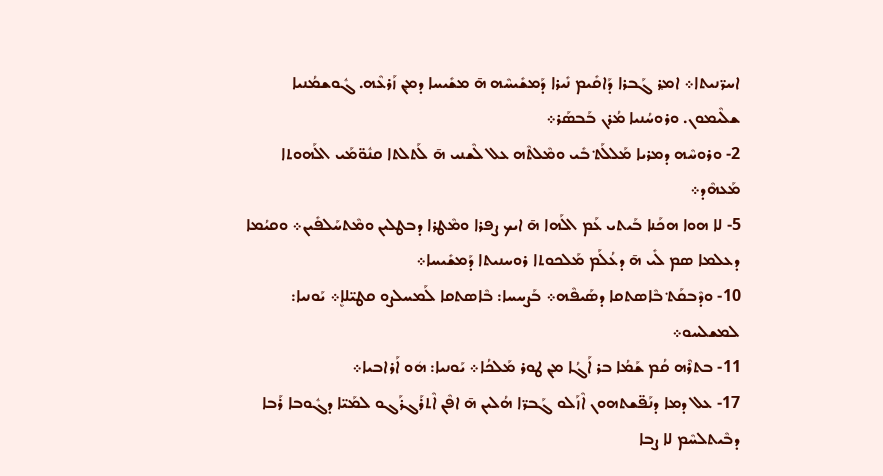ܐܚܪ̈ܢܝܬܐ܀ ܐܡ݂ܪ ܓܰܒܪܐ ܕܰܐܩܺܝܡ ܢܺܝܪܐ ܕܰܡܫܺܝܚܶܗ ܗ̄ ܡܫܺܝܚܐ ܕܡ݂ܢ ܙܰܪܥܶܗ. ܓܽܘܫܡܳܢܝܐ ܫܠܶܝܡܘܢ. ܘܪܘܚܳܢܝܐ ܡܳܪܢ ܒܰܒܣܰܪ܀
2- ܘܪܘܚܶܗ ܕܡܪܝܐ ܡܰܠܠܰܬ݀ ܒܺܝ ܘܡܶܠܬܶܗ ܥܠ ܠܶܫܢܝ ܗ̄ ܠܰܬܠܬܐ ܩܢܽܘ̈ܡܰܝ ܐܠܰܗܘܬܐ ܡܰܥܗܶܕ܀
5- ܠܐ ܗܘܐ ܗܟܰܢܐ ܒܰܝܬܝ ܥܰܡ ܐܠܰܗܐ ܗ̄ ܐܝܟ ܨܦܪܐ ܘܡܶܛܪܐ ܕܒܛܠܝܢ ܘܡܶܬܚܰܠܦܺܝܢ܀ ܘܩܝܳܡܐ ܕܥܠܡܐ ܣܡ ܠܺܝ ܗ̄ ܕܥܳܠܰܡ ܡܰܠܟܘܬܐ ܪܘܚܢܝܬܐ ܕܰܡܫܺܝܚܐ܀
10- ܘܕܶܒܩܰܬ݀ ܒܶܐܣܬܩܐ ܕܣܰܝܦܶܗ܀ ܒܰܨܚܚܐ: ܒܶܐܣܬܩܐ ܠܰܡܚܠܨܘ ܩܛܝ̈ܠܐܷ܀ ܝܰܘܢܝܐ: ܠܡܫܠܚܘ܀
11- ܒܬܪܶܗ ܩܳܡ ܫܰܡܳܐ ܒܪ ܐܰܓܳܐ ܡ݂ܢ ܛܘܪ ܡܰܠܟܳܐ܀ ܝܰܘܢܝܐ: ܗܿܘ ܐܰܪܐܒܝܐ܀
17- ܥܠ ܕܡܐ ܕܢܰܦ̈ܫܬܗܘܢ ܐܶܙܰܠܘ ܓܰܒܪ̈ܐ ܗܳܠܝܢ ܗ̄ ܐܦܶܢ ܐܶܬܪܰܓܪܰܓܘ ܠܡܰܝ̈ܐ ܕܓܽܘܒܐ ܪܰܒܐ ܕܒܶܝܬܠܚܶܡ ܠܐ ܨܒܐ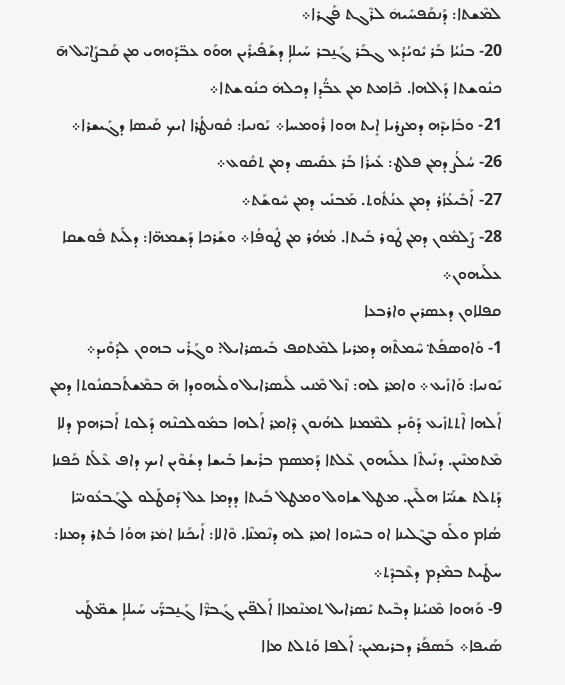ܠܡܶܫܬܐ: ܕܰܢܩܰܦܚܺܝܗܿ ܠܪܶܓܬ ܦܰܓܪܐ܀
20- ܒܢܳܝܳܐ ܒܰܪ ܝܽܘܝܳܕܳܥ ܓܒܰܪ ܓܰܢ̱ܒܪ ܚܰܝܠܐܴ ܕܫܰܦܺܝܪܺܝܢ ܗܘܰܘ ܥܒ̈ܕܰܘܗܝ ܡ݂ܢ ܩܰܒܨܺܐܝܶܠ ܗ̄ ܟܢܽܘܫܬܐ ܕܰܐܠܗܐ. ܟܶܐܡܬ ܡ݂ܢ ܥܒ̈ܳܕܐ ܕܟܠܗܿ ܟܢܽܘܫܬܐ܀
21- ܘܒܺܐܝܕܶܗ ܕܡܨܪܝܐ ܐܻܝܬ ܗܘܐ ܪܽܘܡܚܐ܀ ܝܰܘܢܝܐ: ܩܽܘܢܛܳܪܐ ܐܝܟ ܩܰܝܣܐ ܕܓܺܝܫܪܐ܀
26- ܚܳܠܳܨ ܕܡ݂ܢ ܦܠܛ: ܥܺܝܪܳܐ ܒܰܪ ܥܩܺܝܣ ܕܡ݂ܢ ܬܩܽܘܥ܀
27- ܐܰܒܺܝܥܳܙܳܪ ܕܡ݂ܢ ܥܢܳܬܽܘܬ. ܡܰܒܢܺܝ ܕܡ݂ܢ ܚܽܘܫܰܬ܀
28- ܨܰܠܡܽܘܢ ܕܡ݂ܢ ܛܽܘܪ ܒܰܝܬܐ. ܡܳܗܳܪ ܡ݂ܢ ܛܽܘܦܳܐ܀ ܘܫܰܪܟܐ ܕܰܫܡܗ̈ܐ: ܕܠܰܝܬ ܦܽܘܫܩܐ ܥܠܰܝܗܘܢ܀
ܩܦܠܐܘܢ ܕܥܣܪܝܢ ܘܐܪܒܥܐ
1- ܘܰܐܘܣܦܰܬ݀ ܚܶܡܬܶܗ ܕܡܪܝܐ ܠܡܶܬܩܦ ܒܺܝܣܪܐܝܠ: ܘܓܰܪܺܝ ܒܗܘܢ ܠܕܰܘܺܝܕ܀ ܝܰܘܢܝܐ: ܘܰܐܙܺܝܥ܀ ܘܐܡ݂ܪ ܠܗ: ܙܶܠ ܡܶܢܝ ܠܺܝܣܪܐܝܠ ܘܠܺܝܗܘܕܐ ܗ̄ ܒܡܶܫܬܰܒܩܢܽܘܬܐ ܕܡ݂ܢ ܐܰܠܗܐ ܐܶܬܬܙܺܝܥ ܕܰܘܺܝܕ ܠܡܶܡܢܐ ܠܗܳܢܘܢ ܕܶܐܡ݂ܪ ܐܰܠܗܐ ܒܡܽܘܠܟܢܶܗ ܕܰܠܘܬ ܐܰܒܪܗܡ ܕܠܐ ܡܶܬܡܢܶܝܢ. ܕܢܰܝܬܶܐ ܥܠܰܝܗܘܢ ܥܶܠܬܐ ܕܰܡܣܡ ܒܪܺܝܫܐ ܒܺܝܫܐ ܕܫܳܘܶܝܢ ܐܝܟ ܕܐܦ ܥܶܠܰܬ ܟܰܦܢܐ ܕܰܬܠܬ ܫܢܰܝ̈ܐ ܗܠܶܝܢ. ܡܛܠ ܫܐܘܠ ܘܡܛܠ ܒܰܝܬܐ ܕܕܡܐ ܥܠ ܕܰܩܛܰܠܘ ܠܓܰܒܥܽܘܢܝ̈ܐ ܣܳܐܡ ܘܠܰܘ ܒܓܶܠܝܢܐ ܐܘ ܒܚܶܙܘܐ ܐܡ݂ܪ ܠܗ ܕܢܶܡܢܶܐ. ܘܶܐܠܐ: ܐܰܝܟܰܢܐ ܐܡܿܪ ܗܘܳܐ ܒܳܬܪ ܕܡܢܐ: ܚܛܺܝܬ ܒܡܶܕܡ ܕܥܶܒܕܶܬ܀
9- ܘܰܗܘܐ ܡܶܢܝܳܢܐ ܕܒܶܝܬ ܝܺܣܪܐܝܠ ܬܡܢܶܡܐܐ ܐܰܠܦ̈ܝܢ ܓܰܒܪ̈ܶܐ ܓܰܢ̱ܒܪ̈ܰܝ ܚܰܝܠܐܴ ܫܡ̈ܛܰܝ ܣܰܝܦܐ܀ ܒܰܣܦܰܪ ܕܒܪܝܡܝܢ: ܐܰܠܦܐ ܘܰܬܠܬ ܡܐܐ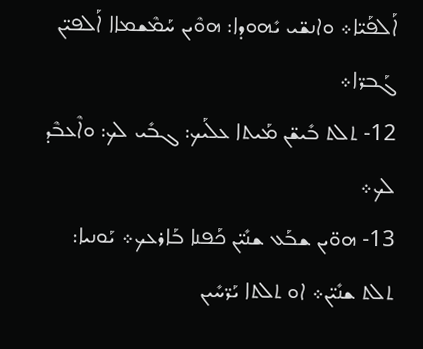ܐܰܠܦܰܝ̈ܐ܀ ܘܐܢܫ̈ܝ ܝܺܗܘܕܐ: ܗܘܶܝܢ ܚܰܡܶܫܡܐܐ ܐܰܠܦܝ̈ܢ ܓܰܒܪ̈ܐ܀
12- ܬܠܬ ܒܺܝܫ̈ܢ ܡܰܝܬܐ ܥܠܰܝܟ: ܓܒܺܝ ܠܟ: ܘܐܶܥܒܶܕ ܠܟ܀
13- ܗܘ̈ܝܢ ܫܒܰܥ ܫܢܺܝ̈ܢ ܟܰܦܢܐ ܒܰܐܪܥܟ܀ ܝܰܘܢܝܐ: ܬܠܬ ܫܢܺܝ̈ܢ܀ ܐܘ ܬܠܬܐ ܝܰܪ̈ܚܺܝܢ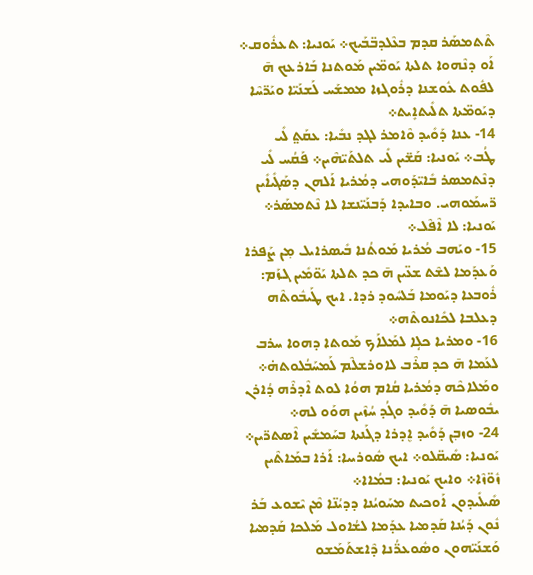ܬܶܬܡܣܰܪ ܩܕܡ ܒܥܶܠܕܒ̈ܒܰܝܟ܀ ܝܰܘܢܝܐ: ܬܥܪܽܘܩ܀ ܐܰܘ ܕܢܶܗܘܐ ܬܠܬܐ ܝܰܘܡ̈ܝܢ ܡܰܘܬܢܐ ܒܰܐܪܥܟ ܗ̄ ܠܦܽܘܬ ܥܽܘܫܢܐ ܕܪܽܘܓܙܐ ܡܡܫܰܚ ܠܰܫܢܰܝ̈ܐ ܘܝܰܪ̈ܚܶܐ ܕܝܰܘܡ̈ܬܐ ܬܠܺܝܬܐܻܝܬ܀
14- ܥܢܐ ܕܰܘܺܝܕ ܘܶܐܡܪ ܠܓܕ ܢܒܺܝܐ: ܥܩܰܬ݀ ܠܺܝ ܛܳܒ܀ ܝܰܘܢܝܐ: ܩܰܫ̈ܝܢ ܠܺܝ ܬܠܬܰܝ̈ܗܶܝܢ܀ ܦܰܩܳܚ ܠܺܝ ܕܢܶܬܡܣܪ ܒܺܐܝ̈ܕܰܘܗܝ ܕܡܳܪܝܐ ܐܰܠܗܢ ܕܣܰܓܺܝܐܺܝܢ ܪ̈ܚܡܰܘܗܝ. ܘܒܐܝܕܐ ܕܰܒܢܰܝ̈ܢܫܐ ܠܐ ܢܶܬܡܣܰܪ܀ ܝܰܘܢܝܐ: ܠܐ ܐܶܦܶܠ܀
15- ܘܝܰܗܒ ܡܳܪܝܐ ܡܰܘܬܳܢܐ ܒܺܝܣܪܐܝܠ ܡ݂ܢ ܨܰܦܪܐ ܘܰܥܕܰܡܐ ܠܫܶܬ ܫܥ̈ܝܢ ܗ̄ ܟܕ ܬܠܬܐ ܝܰܘ̈ܡܺܝܢ ܓܙܰܡ: ܪܽܘܒܥܐ ܕܝܰܘܡܐ ܒܰܠܚܽܘܕ ܪܕܐ. ܐܝܟ ܛܰܝܒܽܘܬܶܗ ܕܥܠܒܐ ܠܟܺܐܢܘܬܶܗ܀
16- ܘܡܪܝܐ ܟܠܴܐ ܠܡܰܠܐܰܟ ܡܰܘܬܐ ܕܗܘܐ ܚܪܒ ܠܥܰܡܐ ܗ̄ ܟܕ ܩܪܶܒ ܠܐܘܪܫܠܶܡ ܠܰܡܚܰܒܳܠܘܬܗ̇܀ ܘܡܰܠܐܟܶܗ ܕܡܳܪܝܐ ܩܳܐܡ ܗܘܳܐ ܠܘܬ ܐܶܕܪܶܗ ܕܳܐܪܢ ܝܒܽܘܣܝܐ ܗ̄ ܕܰܘܺܝܕ ܘܓܳܕ ܚܳܙܶܝܢ ܗܘܰܘ ܠܗ܀
24- ܘܙܒ݂ܢ ܕܰܘܺܝܕ ܐܷܕܪܐ ܕܓܰܢܬܐ ܒܚܰܡܫܺܝܢ ܐܶܣܬܪ̈ܝܢ܀ ܝܰܘܢܝܐ: ܣܺܝܩ̈ܠܘ܀ ܐܝܟ ܣܽܘܪܝܝܐ: ܐܰܪܐ ܒܡܰܐܬܶܝܢ ܙܽܘ̈ܙܶܐ܀ ܘܐܝܟ ܝܰܘܢܝܐ: ܒܡܳܐܐ܀
ܣܺܝܠܺܝܕܘܢ ܐܰܘܟܝܬ ܡܚܰܘܝܳܢܐ ܕܕܝܳܢ̈ܐ ܡܶܢ ܝܶܫܘܥ ܒܰܪ ܢܽܘܢ ܕܰܝܳܢܐ ܩܰܕܡܝܐ ܥܕܰܡܐ ܠܫܳܐܘܠ ܡܰܠܟܐ ܩܰܕܡܝܐ ܘܰܫܢܰܝ̈ܗܘܢ ܘܣܽܘܥܪ̈ܳܢܐ ܕܶܐܫܬܰܡܰܫܘ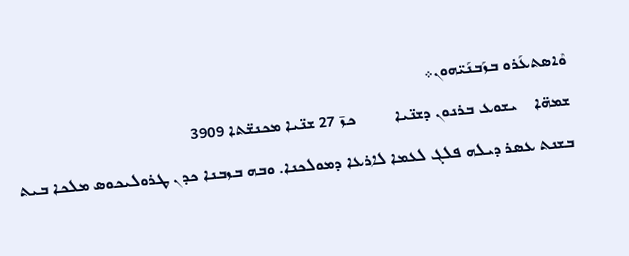ܘܶܐܣܬܥܰܪܘ ܒܙܰܒܢܰܝ̈ܗܘܢ܀
ܫܡܗ̈ܐ    ܝܫܘܥ ܒܪܢܘܢ ܕܫܢ̈ܝܐ         ܟܙ̄ 27 ܫܢ̈ܝܐ ܡܟܢܫ̈ܬܐ 3909
ܒܫܢܬ ܥܣܪ ܕܝܠܗ ܦܠܓ ܠܥܡܐ ܠܐܪܥܐ ܕܡܘܠܟܢܐ. ܘܒܗ ܒܙܒܢܐ ܟܕܢ ܛܪܘܠܝܟܘܣ ܡܠܟܐ ܒܝܬ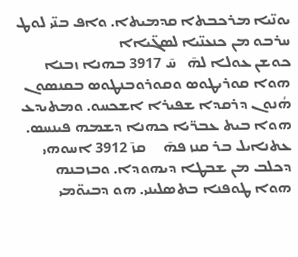ܝܘܢ̈ܝܐ ܡܪܟܒܬܐ ܩܕܡܝܬܐ. ܘܐܦ ܒܢ̈ܝ ܠܘܛ ܚܪܒܘ ܡܢ ܟܢܥܢ̈ܝܐ ܠܣܓ̈ܝܐܐ
ܟܘܫܢ ܥܘܠܐ ܠܗ̄   ܚ̄ 3917 ܒܗܢܐ ܙܒܢܐ ܗܘܐ ܩܘܪܝܛܘܣ ܘܩܘܪܘܒܢܛܘܣ ܒܩܢܣܘܢ ܗܳܢܘܢ ܕܪܩܕܐ ܫܦܝܪܐ ܐܫܟܚܘ. ܘܡܬܝܕܥ ܗܘܐ ܒܝܬ ܥܒܪ̈ܝܐ ܟܗܢܐ ܕܫܡܗ ܦܝܢܚܣ.
ܥܬܢܐܝܠ ܒܪ ܩܢܙ ܦܗ̄     ܩܙ̄ 3912 ܐܚܘܗܝ ܕܟܠܒ ܡܢ ܫܒܛܐ ܕܝܗܘܕܐ. ܘܒܙܒܢܗ ܗܘܐ ܛܘܦܢܐ ܒܬܣܠܝܢܝ. ܗܘ ܕܒܝܘ̈ܡܝ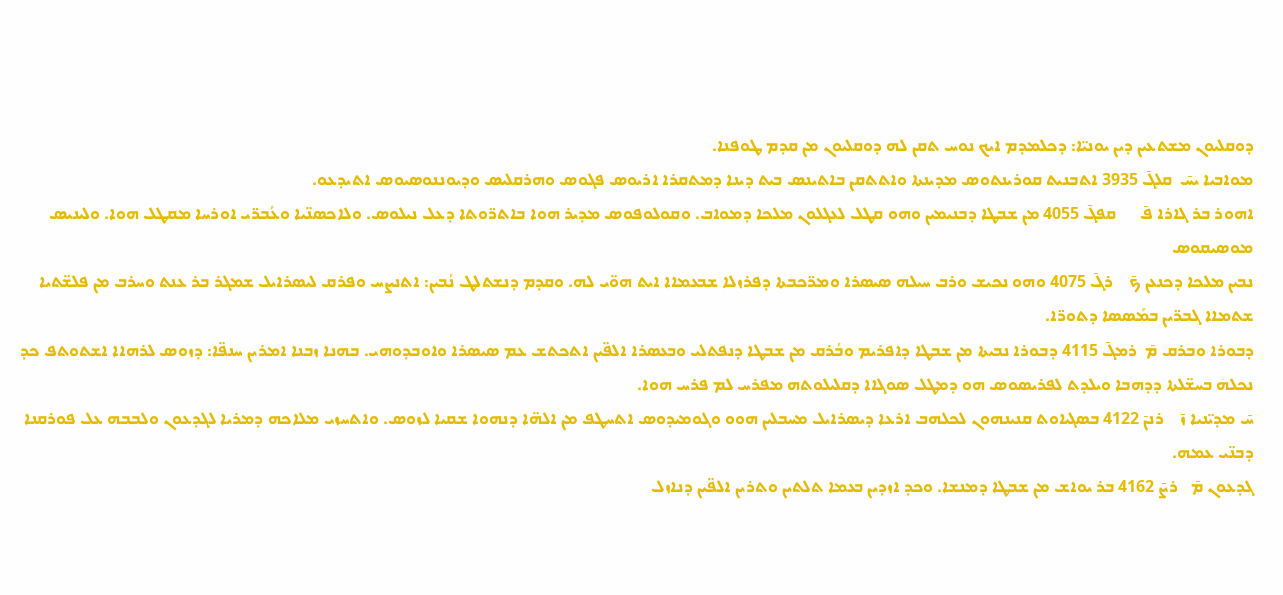ܕܘܩܠܝܘܢ ܡܫܬܥܝܢ ܕܝܢ ܝܘܢܝ̈ܐ: ܕܟܠܡܕܡ ܐܝܟ ܢܘܚ ܬܩܢ ܠܗ ܕܘܩܠܝܘܢ ܡܢ ܩܕܡ ܛܘܦܢܐ.
ܡܘܐܒܝܐ ܝܚ̄  ܩܠܓ̄ 3935 ܐܬܒܢܝܬ ܩܘܪܝܢܬܘܣ ܡܕܝܢܬܐ ܘܐܬܬܩܢ ܒܐܬܝܢܣ ܒܝܬ ܕܝܢܐ ܕܡܬܩܪܐ ܐܪܝܘܣ ܦܓܘܣ ܘܗܪܩܠܝܣ ܘܕܝܘܢܢܘܣܝܘܣ ܐܬܝܕܥܘ.
ܐܗܘܪ ܒܪ ܓܐܪܐ ܦ̄      ܩܦܓ̄ 4055 ܡܢ ܫܒܛܐ ܕܒܢܝܡܝܢ ܘܗܘ ܩܛܠ ܠܥܓܠܘܢ ܡܠܟܐ ܕܡܘܐܒ. ܘܩܘܠܘܦܘܣ ܡܕܝܪ ܗܘܐ ܒܐܬܪ̈ܘܬܐ ܕܥܠ ܢܝܠܘܣ. ܘܠܐܟܣܢ̈ܝܐ ܘܥܳܒܪ̈ܝ ܐܘܪܚܐ ܡܩܛܠ ܗܘܐ. ܘܠܝܢܝܣ ܡܘܣܝܩܘܣ
ܢܒܝܢ ܡܠܟܐ ܕܟܢܥܢ ܟ̄    ܪܓ̄ 4075 ܘܗܘ ܢܟܝܫ ܘܪܒ ܚܝܠܗ ܣܝܣܪܐ ܘܡܪ̈ܟܒܬܐ ܕܦܪܙܠܐ ܫܒܥܡܐܐ ܐܝܬ ܗܘ̈ܝ ܠܗ. ܘܩܕܡ ܕܢܫܬܠܛ ܢܳܒܝܢ: ܐܬܢܨܚ ܘܦܪܩ ܠܝܣܪܐܝܠ ܫܡܓܪ ܒܪ ܥܢܬ ܘܚܪܒ ܡܢ ܦܠܫ̈ܬܝܐ ܫܬܡܐܐ ܓܒܪ̈ܝܢ ܒܡܰܣܣܐ ܕܬܘܪ̈ܐ.
ܕܒܘܪܐ ܘܒܪܩ ܡ̄  ܪܡܓ̄ 4115 ܕܒܘܪܐ ܢܒܝܬܐ ܡܢ ܫܒܛܐ ܕܐܦܪܝܡ ܘܒܳܪܩ ܡܢ ܫܒܛܐ ܕܢܦܬܠܝ ܘܒܥܣܪܐ ܐܠܦ̈ܝܢ ܐܬܟܬܫ ܥܡ ܣܝܣܪܐ ܘܐܘܒܕܘܗܝ. ܒܗܢܐ ܙܒܢܐ ܐܡܪܝܢ ܚܢܦ̈ܐ: ܕܙܘܣ ܠܪܗܐܐ ܐܫܬܘܬܦ ܟܕ ܢܟܠܗܿ ܒܚܫ̈ܠܬܐ ܕܕܗܒܐ ܘܝܠܕܬ ܠܦܪܝܣܘܣ ܗܘ ܕܡܛܠ ܣܘܓܐܐ ܕܩܠܝܠܘܬܗ ܡܦܪܚ ܠܡ ܦܪܚ ܗܘܐ.
ܚ̄ ܡܕܝ̈ܢܝܐ ܙ̄    ܪܢܢ̄ 4122 ܒܣܓܝܐܘܬ ܩܢܝܢܗܘܢ ܠܟܠܗܒ ܐܪܥܐ ܕܝܣܪܐܝܠ ܡܚܒܠܝܢ ܗܘܘ ܘܓܘܡܝܕܘܣ ܐܬܚܛܦ ܡܢ ܐܠܗ̈ܐ ܕܢܗܘܐ ܫܩܝܐ ܠܙܘܣ. ܘܐܬܚܙܝ ܡܠܐܟܗ ܕܡܪܝܐ ܠܓܕܥܘܢ ܘܠܒܒܗ ܥܠ ܦܘܪܩܢܐ ܕܒܢ̈ܝ ܥܡܗ.
ܓܕܥܘܢ ܡ̄   ܪܨ̄ 4162 ܒܪ ܝܘܐܫ ܡܢ ܫܒܛܐ ܕܡܢܫܐ. ܘܟܕ ܐܙܕܝܢ ܒܥܡܐ ܬܠܬܝܢ ܘܬܪܝܢ ܐܠܦ̈ܝܢ ܕܢܐܙܠ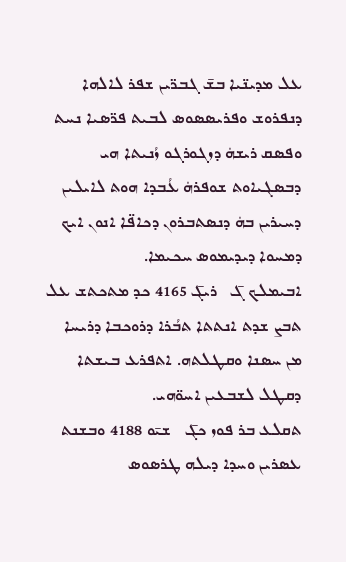ܥܠ ܡܕܝܢ̈ܝܐ ܒܫ̄ ܓܒܪ̈ܝܢ ܫܦܪ ܠܐܠܗܐ ܕܢܦܪܘܫ ܘܦܪܝܣܣܘܣ ܠܒܝܬ ܦܪ̈ܣܝܐ ܢܚܬ ܘܦܣܩ ܪܝܫܗܿ ܕܙܓܘܪܓܘ ܙܳܢܝܬܐ ܗܝ ܕܒܣܓܝܐܘܬ ܫܘܦܪܗܿ ܥܳܒܕܐ ܗܘܬ ܠܐܝܠܝܢ ܕܚܝܪܝܢ ܒܗܿ ܕܢܣܬܒܪܘܢ ܕܟܐܦ̈ܐ ܐܢܘܢ ܐܝܟ ܕܡܚܘܐ ܕܝܕܝܡܘܣ ܚܟܝܡܐ.
ܐܒܝܡܠܟ ܓ̄   ܪܝܓ̄ 4165 ܟܕ ܡܬܟܬܫ ܥܠ ܬܒܨ ܫܕܬ ܐܢܬܬܐ ܬܒܳܪܐ ܕܪܘܟܒܐ ܕܪܝܚܐ ܡܢ ܚܣܢܐ ܘܩܛܠܬܗ. ܐܬܦܪܥ ܒܝܫܬܐ ܕܩܛܠ ܠܫܒܥܝܢ ܐܚܘ̈ܗܝ.
ܬܩܠܥ ܒܪ ܦܘܙ ܟܓ̄   ܫܝ̄ܘ 4188 ܘܒܫܢܬ ܥܣܪܝܢ ܘܚܕܐ ܕܝܠܗ ܛܪܣܘܣ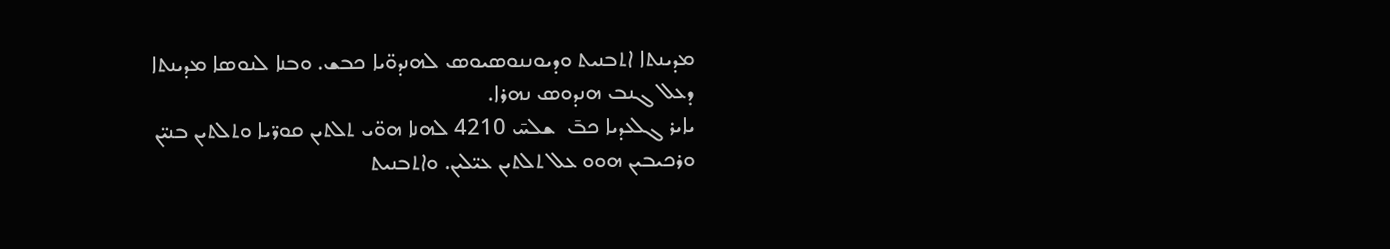ܡܕܝܢܬܐ ܐܬܒܢܝܬ ܘܕܝܘܢܢܘܣܝܘܣ ܠܗܢܕܘ̈ܝܐ ܟܒܫ. ܘܒܢܐ ܠܢܘܣܐ ܡܕܝܢܬܐ ܕܥܠ ܓܢܒ ܗܢܕܘܣ ܢܗܪܐ.
ܝܐܝܪ ܓܠܥܕܝܐ ܟܒ̄  ܫܠܚ̄ 4210 ܠܗܢܐ ܗܘ̈ܝ ܬܠܬܝܢ ܩܘܪ̈ܝܐ ܘܬܠܬܝܢ ܒܢܝ̈ܢ ܘܪܟܝܒܝܢ ܗܘܘ ܥܠ ܬܠܬܝܢ ܥܝ̈ܠܝܢ. ܘܐܬܒܢܝܬ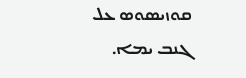ܩܘܙܝܣܘܣ ܥܠ ܓܢܒ ܝܡܐ.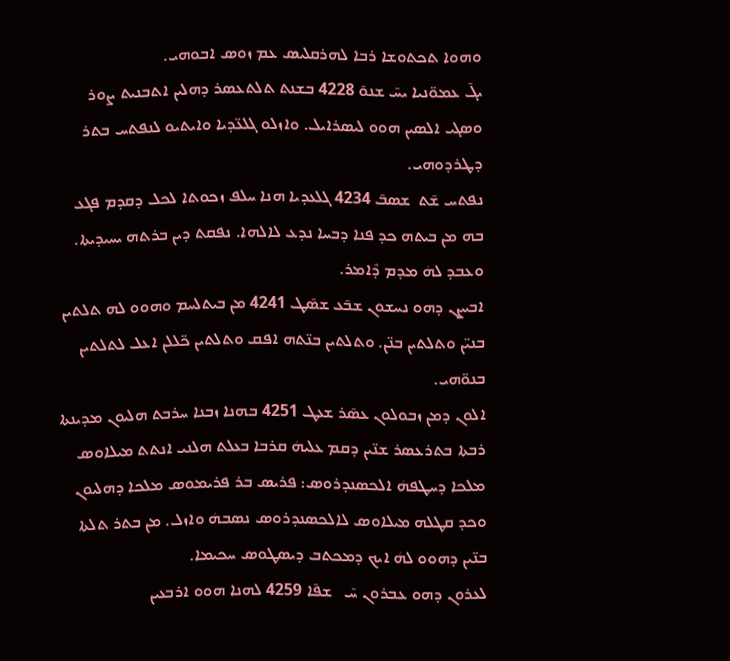ܘܗܘܐ ܬܟܬܘܫܐ ܪܒܐ ܠܗܪܩܠܝܣ ܥܡ ܙܘܣ ܐܒܘܗܝ.
ܝܓ̄ ܥܡܘ̈ܢܝܐ ܝܚ̄ ܫܢܘ̄ 4228 ܒܫܢܬ ܬܠܬܥܣܪ ܕܗܠܝܢ ܐܬܒܢܝܬ ܨܘܪ ܘܣܓܝ ܐܠܣܝܢ ܗܘܘ ܠܝܣܪܐܝܠ. ܘܐܙܠܘ ܓܠܥ̈ܕܝܐ ܘܐܝܬܝܘ ܠܢܦܬܚ ܒܬܪ ܕܛܪܕܘܗܝ.
ܢܦܬܚ ܫ̄ܬ  ܫܣܒ̄ 4234 ܓܠܥܕܝܐ ܗܢܐ ܚܠܦ ܙܟܘܬܐ ܠܟܠ ܕܩܕܡ ܦܓܥ ܒܗ ܡܢ ܒܝܬܗ ܟܕ ܦܢܐ ܕܒܚܐ ܢܕܥ ܠܐܠܗܐ. ܢܦܩܬ ܕܝܢ ܒܪܬܗ ܝܚܝܕܝܬܐ. ܘܥܒܕ ܠܗܿ ܡܕܡ ܕܶܐܡܪ.
ܐܒܝܨܢ ܕܗܘ ܢܚܫܘܢ ܫܒ̄ܥ ܫܣ̄ܛ 4241 ܡܢ ܒܝܬܠܚܡ ܘܗܘܘ ܠܗ ܬܠܬܝܢ ܒܢܝ̈ܢ ܘܬܠܬܝܢ ܒܢ̈ܢ. ܘܬܠܬܝܢ ܒܢ̈ܬܗ ܐܦܩ ܘܬܠܬܝܢ ܟ̈ܠܠܢ ܐܥܠ ܠܬܠܬܝܢ ܒܢܘ̈ܗܝ.
ܐܠܘܢ ܕܡܢ ܙܒܘܠܘܢ ܥܣ̄ܪ ܫܥܛ 4251 ܒܗܢܐ ܙܒܢܐ ܚܪܒܬ ܗܠܝܘܢ ܡܕܝܢܬܐ ܪܒܬܐ ܒܬܪܥܣܪ ܫܢ̈ܝܢ ܕܩܡ ܥܠܝܗܿ ܩܪܒܐ ܒܥܠܬ ܗܠܢܝ ܐܢܬܬ ܡܝܠܐܘܣ ܡܠܟܐ ܕܚܛܦܗܿ ܐܠܟܣܢܕܪܘܣ: ܦܪܝܣ ܒܪ ܦܪܝܡܘܣ ܡܠܟܐ ܕܗܠܝܘܢ ܘܟܕ ܩܛܠܗ ܡܝܠܐܘܣ ܠܐܠܟܣܢܕܪܘܣ ܢܣܒܗܿ ܘܐܙܠ. ܡܢ ܒܬܪ ܬܠܬܐ ܒܢ̈ܝܢ ܕܗܘܘ ܠܗܿ ܐܝܟ ܕܡܟܬܒ ܕܝܣܛܘܣ ܚܟܝܡܐ.
ܠܥܪܘܢ ܕܗܘ ܥܒܪܘܢ ܚ̄   ܫܦ̄ܐ 4259 ܠܗܢܐ ܗܘܘ ܐܪܒܥܝܢ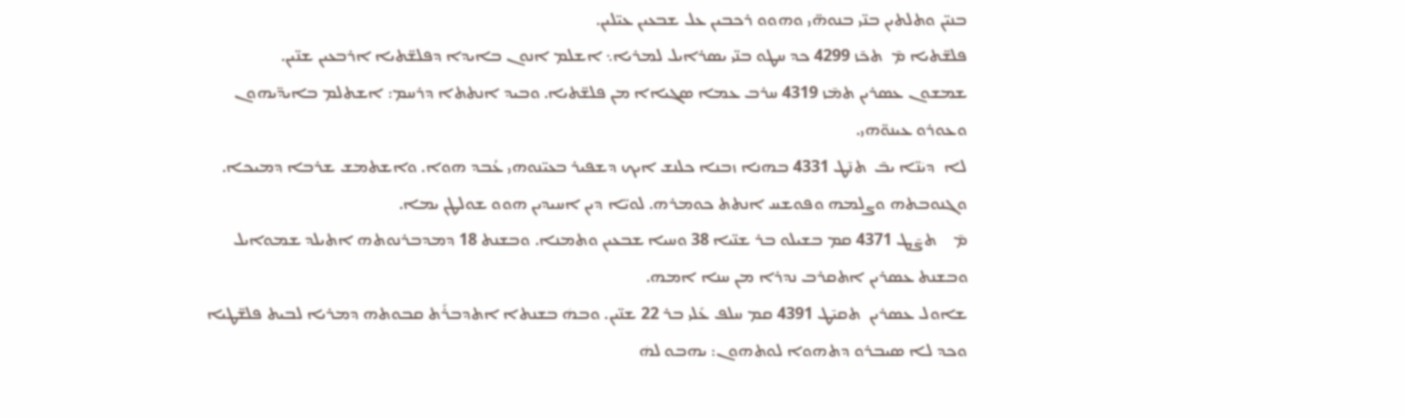ܒܢܝ̈ܢ ܘܬܠܬܝܢ ܒܢ̈ܝ ܒܢܘܗ̈ܝ ܘܗܘܘ ܪܟܒܝܢ ܥܠ ܫܒܥܝܢ ܥܝ̈ܠܝܢ.
ܦܠܫ̈ܬܝܐ ܡ̄  ܬܟ̄ܙ 4299 ܟܕ ܚܛܘ ܒܢ̈ܝ ܝܣܪܐܝܠ ܠܡܪܝܐ܆ ܐܫܠܡ ܐܢܘܢ ܒܐܝܕܐ ܕܦܠܫ̈ܬܝܐ ܐܪܒܥܝܢ ܫܢ̈ܝܢ.
ܫܡܫܘܢ ܥܣܪܝܢ ܬܡ̄ܙ 4319 ܚܪܒ ܥܡܐ ܣܓܝܐܐ ܡܢ ܦܠܫ̈ܬܝܐ. ܘܒܝܕ ܐܢܬܬܐ ܕܪܚܡ: ܐܫܬܠܡ ܒܐܝܕ̈ܝܗܘܢ ܘܥܘܪܘ ܥܝܢܘ̈ܗܝ.
ܠܐ  ܕܝܿܢ̈ܐ ܝܒ̄  ܬܢ̄ܛ 4331 ܒܗܢܐ ܙܒܢܐ ܟܠܢܫ ܐܝܟ ܕܫܦܝܪ ܒܥܝ̈ܢܘܗܝ ܥܳܒܕ ܗܘܐ. ܘܐܫܬܡܫ ܫܪܒܐ ܕܡܝܟܐ. ܘܓܢܘܒܬܗ ܘܨܠܡܗ ܘܦܘܫܚ ܐܢܬܬ ܟܘܡܪܗ. ܠܘܝ̈ܐ ܕܝܢ ܐܚܝܕܝܢ ܗܘܘ ܫܘܠܛܢ ܝܡܐ.
ܡ̄    ܬܨ̄ܛ 4371 ܩܡ ܒܫܝܠܘ ܒܪ ܫܢ̈ܝܐ 38 ܘܚܝܐ ܫܒܥܝܢ ܘܬܡܢܐ. ܘܒܫܢܬ 18 ܕܡܕܒܪܢܘܬܗ ܐܬܝܠܕ ܫܡܘܐܝܠ ܘܒܫܢܬ ܥܣܪܝܢ ܐܬܩܪܒ ܢܕܪܐ ܡܢ ܚܢܐ ܐܡܗ.
ܫܐܘܠ ܥܣܪܝܢ  ܬܩܝ̄ܛ 4391 ܩܡ ܚܠܦ ܥܺܠܝ ܒܪ 22 ܫܢ̈ܝܢ. ܘܒܗܿ ܒܫܢܬܐ ܐܬܕܒܪܰܬ ܩܒܘܬܗ ܕܡܪܝܐ ܠܒܝܬ ܦܠܫ̈ܛܝܐ ܘܟܕ ܠܐ ܣܝܒܪܘ ܕܬܗܘܐ ܠܘܬܗܘܢ: ܝܗܒܘ ܠܗܿ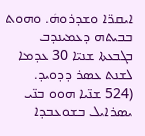ܐܝܩܪ̈ܐ ܘܫܕܪܘܗܿ. ܘܗܘܬ ܒܒܝܬܗ ܕܥܡܝܢܕܒ ܒܓܒܥܬܐ ܫܢܝ̈ܐ 30 ܥܕܡܐ ܠܫܢܬ ܥܣܪ ܕܕܘܝܕ.
(524 ܫܢ̈ܝܐ ܗܘܘ ܒܢ̈ܝ ܝܣܪܐܝܠ ܒܫܘܥܒܕܐ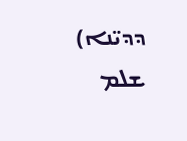ܕܕܝ̈ܢܐ)
ܫܠܡ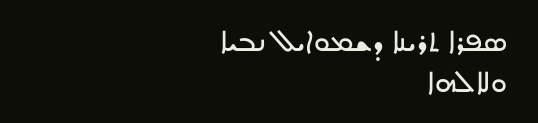ܣܦܪܐ ܬܪܝܢܐ ܕܫܡܘܐܝܠ ܢܒܝܐ
ܘܠܐܠܗܐ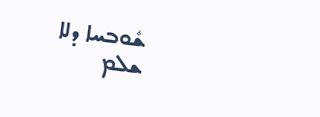ܫܽܘܒܚܐ ܕܠܐ ܫܠܡ